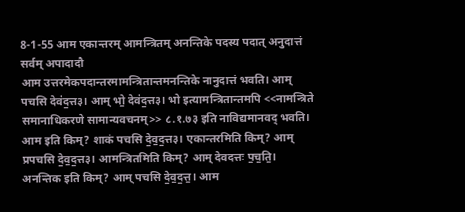8-1-55 आम एकान्तरम् आमन्त्रितम् अनन्तिके पदस्य पदात् अनुदात्तं सर्वम् अपादादौ
आम उत्तरमेकपदान्तरमामन्त्रितान्तमनन्तिके नानुदात्तं भवति। आम् पचसि देव॑द॒त्त३। आम् भो॒ देव॑द॒त्त३। भो इत्यामन्त्रितान्तमपि <<नामन्त्रिते समानाधिकरणे सामान्यवचनम्>> ८.१.७३ इति नाविद्यमानवद् भवति। आम इति किम्? शाकं पचसि दे॒व॒द॒त्त३। एकान्तरमिति किम्? आम् प्रपचसि दे॒व॒द॒त्त३। आमन्त्रितमिति किम्? आम् देवदत्तः प॒च॒ति॒। अनन्तिक इति किम्? आम् पचसि दे॒व॒द॒त्त॒। आम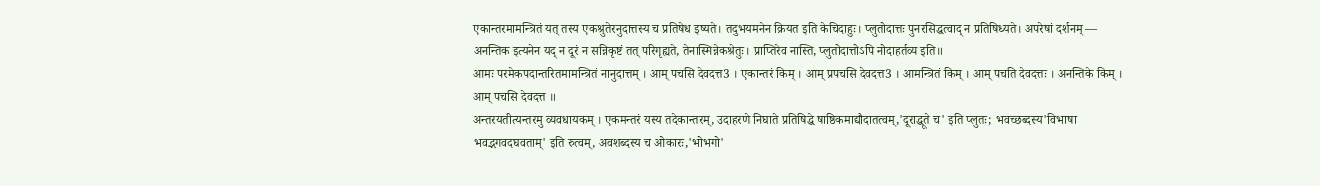एकान्तरमामन्त्रितं यत् तस्य एकश्रुतेरनुदात्तस्य च प्रतिषेध इष्यते। तदुभयमनेन क्रियत इति केचिदाहुः। प्लुतोदात्तः पुनरसिद्धत्वाद् न प्रतिषिध्यते। अपरेषां दर्शनम् — अनन्तिक इत्यनेन यद् न दूरं न सन्निकृष्टं तत् परिगृह्यते, तेनास्मिन्नेकश्रेतुः। प्राप्तिरेव नास्ति, प्लुतोदात्तोऽपि नोदाहर्तव्य इति॥
आमः परमेकपदान्तरितमामन्त्रितं नानुदात्तम् । आम् पचसि देवदत्त3 । एकान्तरं किम् । आम् प्रपचसि देवदत्त3 । आमन्त्रितं किम् । आम् पचति देवदत्तः । अनन्तिके किम् । आम् पचसि देवदत्त ॥
अन्तरयतीत्यन्तरमु व्यवधायकम् । एकमन्तरं यस्य तदेकान्तरम्, उदाहरणे निघाते प्रतिषिद्धे षाष्ठिकमाद्यौदातत्वम्,'दूराद्धूते च' इति प्लुतः; भवच्छब्दस्य'विभाषा भवद्भगवदघवताम्' इति रुत्वम्, अवशब्दस्य च ओकारः,'भोभगो'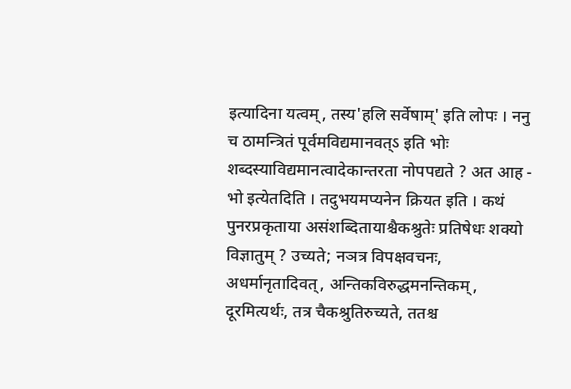इत्यादिना यत्वम्, तस्य'हलि सर्वेषाम्' इति लोपः । ननु च ठामन्त्रितं पूर्वमविद्यमानवत्ऽ इति भोः शब्दस्याविद्यमानत्वादेकान्तरता नोपपद्यते ? अत आह - भो इत्येतदिति । तदुभयमप्यनेन क्रियत इति । कथं पुनरप्रकृताया असंशब्दितायाश्चैकश्रुतेः प्रतिषेधः शक्यो विज्ञातुम् ? उच्यते; नञत्र विपक्षवचनः, अधर्मानृतादिवत्, अन्तिकविरुद्धमनन्तिकम्, दूरमित्यर्थः, तत्र चैकश्रुतिरुच्यते, ततश्च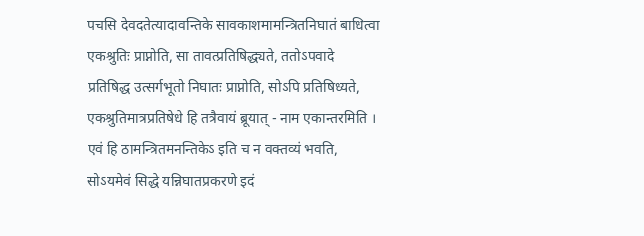पचसि देवदतेत्यादावन्तिके सावकाशमामन्त्रितनिघातं बाधित्वा एकश्रुतिः प्राप्नोति, सा तावत्प्रतिषिद्ध्यते, ततोऽपवादे प्रतिषिद्ध उत्सर्गभूतो निघातः प्राप्नोति, सोऽपि प्रतिषिध्यते, एकश्रुतिमात्रप्रतिषेधे हि तत्रैवायं ब्रूयात् - नाम एकान्तरमिति । एवं हि ठामन्त्रितमनन्तिकेऽ इति च न वक्तव्यं भवति, सोऽयमेवं सिद्धे यन्निघातप्रकरणे इदं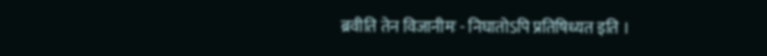ब्रवीति तेन विजानीमः - निघातोऽपि प्रतिषिध्यत इति ।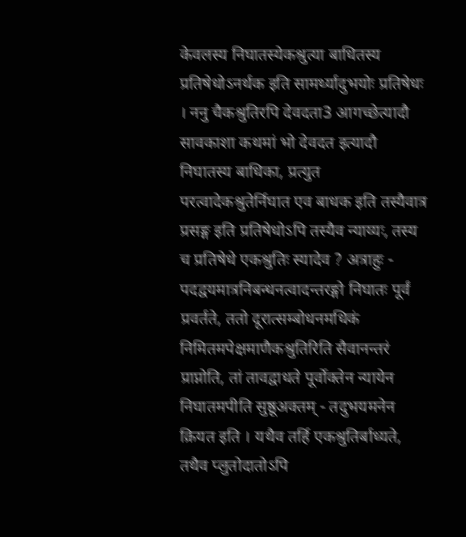केवलस्य निघातस्येकश्रुत्या बाधितस्य प्रतिषेधोऽनर्थक इति सामर्थ्यादुभयोः प्रतिषेधः । ननु चैकश्रुतिरपि देवदता3 आगच्छेत्यादौ सावकाशा कथमां भो देवदत इत्यादौ निघातस्य बाधिका, प्रत्युत परत्वादेकश्रुतेर्निघात एव बाधक इति तस्यैवात्र प्रसङ्ग इति प्रतिषेधोऽपि तस्यैव न्याय्यः, तस्य च प्रतिषेधे एकश्रुतिः स्यादेव ? अत्राहुः - पदद्वयमात्रनिबन्धनत्वादन्तरङ्गो निघातः पूर्वं प्रवर्तते, ततो दूरात्सम्बोधनमधिकं निमितमपेक्षमाणैकश्रुतिरिति सैवानन्तरं प्राप्नोति, तां तावद्वाधते पूर्वोक्तेन न्यायेन निघातमपीति सुष्ठूअक्तम् - तदुभयमनेन क्रियत इति । यथैव तर्हि एकश्रुतिर्बाध्यते, तथैव प्लुतोदातोऽपि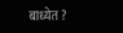बाध्येत ?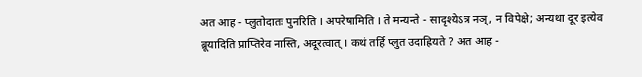अत आह - प्लुतोदातः पुनरिति । अपरेषामिति । ते मन्यन्ते - सादृश्येऽत्र नञ्, न विपेक्षे; अन्यथा दूर इत्येव ब्रूयादिति प्राप्तिरेव नास्ति, अदूरत्वात् । कथं तर्हि प्लुत उदाह्रियते ? अत आह -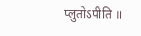प्लुतोऽपीति ॥